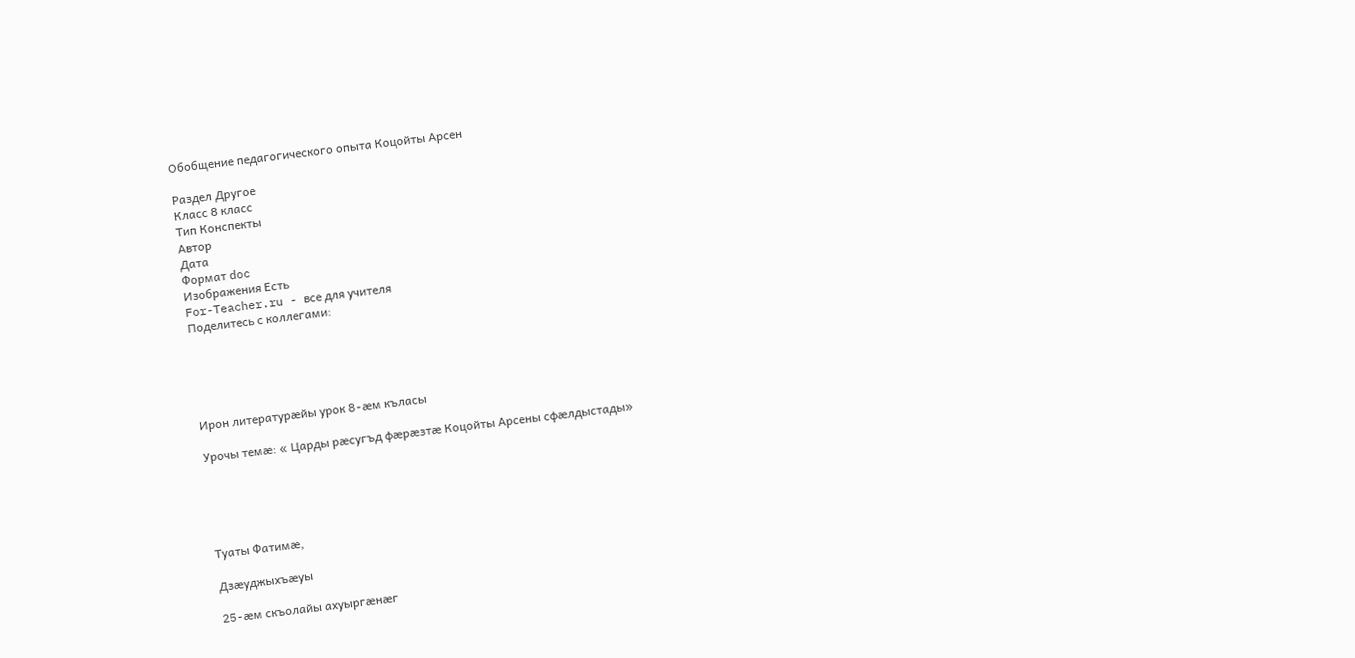Обобщение педагогического опыта Коцойты Арсен

Раздел Другое
Класс 8 класс
Тип Конспекты
Автор
Дата
Формат doc
Изображения Есть
For-Teacher.ru - все для учителя
Поделитесь с коллегами:





Ирон литературæйы урок 8-æм къласы

Урочы темæ: « Царды рæсугъд фæрæзтæ Коцойты Арсены сфæлдыстады»





Туаты Фатимæ,

Дзæуджыхъæуы

25-æм скъолайы ахуыргæнæг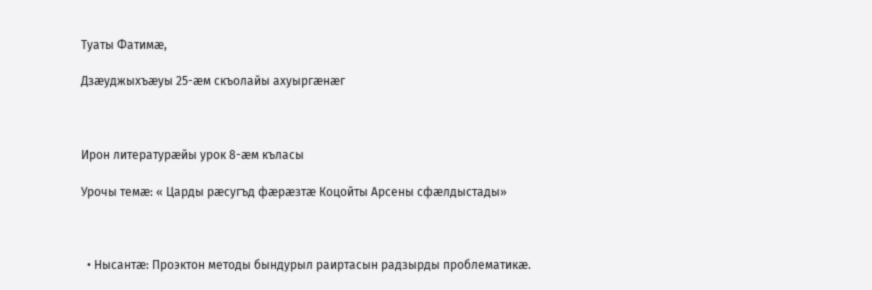Туаты Фатимæ,

Дзæуджыхъæуы 25-æм скъолайы ахуыргæнæг



Ирон литературæйы урок 8-æм къласы

Урочы темæ: « Царды рæсугъд фæрæзтæ Коцойты Арсены сфæлдыстады»



  • Нысантæ: Проэктон методы бындурыл раиртасын радзырды проблематикæ.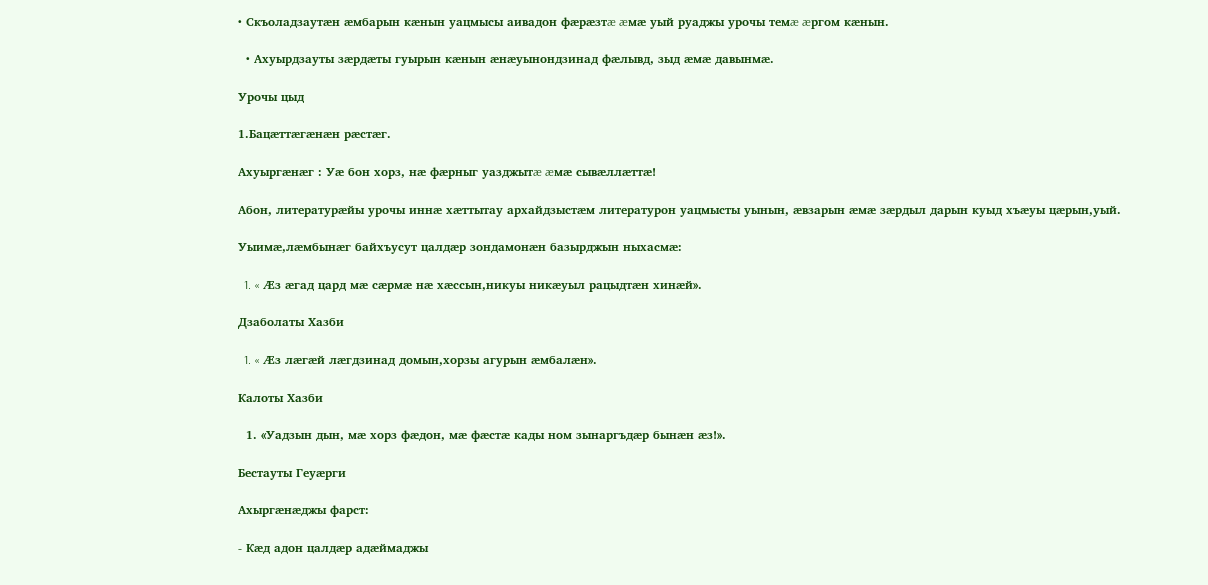• Скъоладзаутæн æмбарын кæнын уацмысы аивадон фæрæзтæ æмæ уый руаджы урочы темæ æргом кæнын.

  • Ахуырдзауты зæрдæты гуырын кæнын æнæуынондзинад фæлывд, зыд æмæ давынмæ.

Урочы цыд

1.Бацæттæгæнæн рæстæг.

Ахуыргæнæг : Уæ бон хорз, нæ фæрныг уазджытæ æмæ сывæллæттæ!

Абон, литературæйы урочы иннæ хæттытау архайдзыстæм литературон уацмысты уынын, æвзарын æмæ зæрдыл дарын куыд хъæуы цæрын,уый.

Уыимæ,лæмбынæг байхъусут цалдæр зондамонæн базырджын ныхасмæ:

  1. « Æз æгад цард мæ сæрмæ нæ хæссын,никуы никæуыл рацыдтæн хинæй».

Дзаболаты Хазби

  1. « Æз лæгæй лæгдзинад домын,хорзы агурын æмбалæн».

Калоты Хазби

  1. «Уадзын дын, мæ хорз фæдон, мæ фæстæ кады ном зынаргъдæр бынæн æз!».

Бестауты Геуæрги

Ахыргæнæджы фарст:

- Кæд адон цалдæр адæймаджы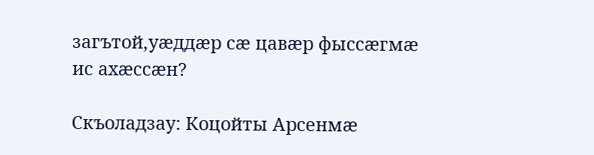загътой,уæддæр сæ цавæр фыссæгмæ ис ахæссæн?

Скъоладзау: Коцойты Арсенмæ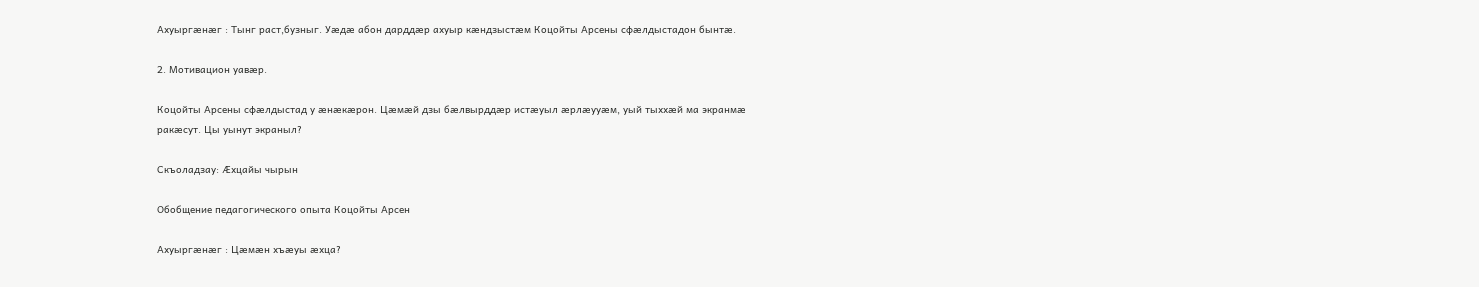Ахуыргæнæг : Тынг раст,бузныг. Уæдæ абон дарддæр ахуыр кæндзыстæм Коцойты Арсены сфæлдыстадон бынтæ.

2. Мотивацион уавæр.

Коцойты Арсены сфæлдыстад у æнæкæрон. Цæмæй дзы бæлвырддæр истæуыл æрлæууæм, уый тыххæй ма экранмæ ракæсут. Цы уынут экраныл?

Скъоладзау: Æхцайы чырын

Обобщение педагогического опыта Коцойты Арсен

Ахуыргæнæг : Цæмæн хъæуы æхца?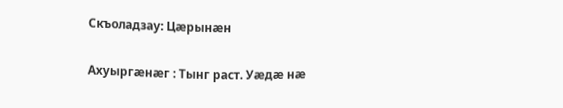Скъоладзау: Цæрынæн

Ахуыргæнæг : Тынг раст. Уæдæ нæ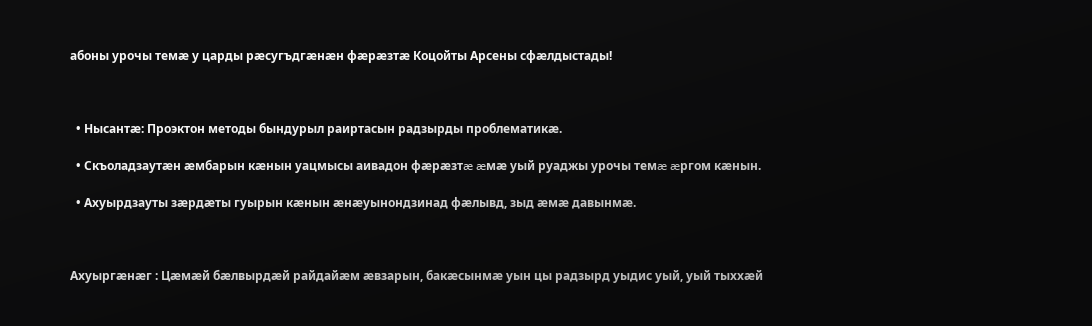абоны урочы темæ у царды рæсугъдгæнæн фæрæзтæ Коцойты Арсены сфæлдыстады!



  • Нысантæ: Проэктон методы бындурыл раиртасын радзырды проблематикæ.

  • Скъоладзаутæн æмбарын кæнын уацмысы аивадон фæрæзтæ æмæ уый руаджы урочы темæ æргом кæнын.

  • Ахуырдзауты зæрдæты гуырын кæнын æнæуынондзинад фæлывд, зыд æмæ давынмæ.



Ахуыргæнæг : Цæмæй бæлвырдæй райдайæм æвзарын, бакæсынмæ уын цы радзырд уыдис уый, уый тыххæй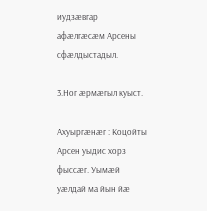иудзæвгар афæлгæсæм Арсены сфæлдыстадыл.

3.Ног æрмæгыл куыст.

Ахуыргæнæг : Коцойты Арсен уыдис хорз фыссæг. Уымæй уæлдай ма йын йæ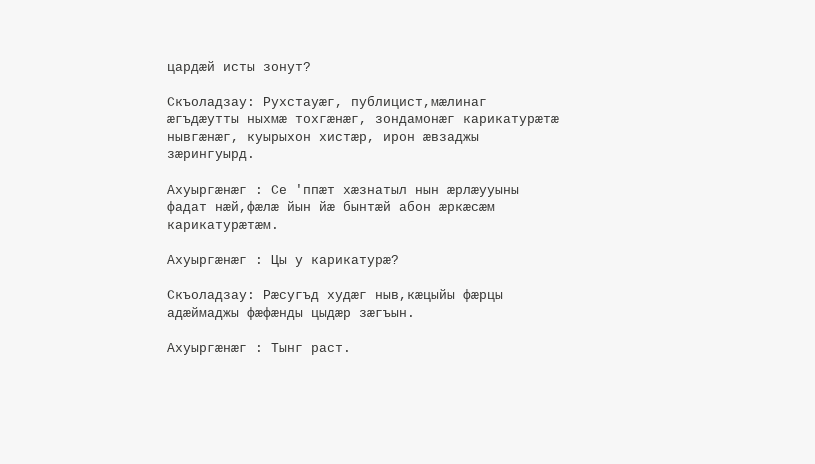цардæй исты зонут?

Скъоладзау: Рухстауæг, публицист,мæлинаг æгъдæутты ныхмæ тохгæнæг, зондамонæг карикатурæтæ нывгæнæг, куырыхон хистæр, ирон æвзаджы зæрингуырд.

Ахуыргæнæг : Се 'ппæт хæзнатыл нын æрлæууыны фадат нæй,фæлæ йын йæ бынтæй абон æркæсæм карикатурæтæм.

Ахуыргæнæг : Цы у карикатурæ?

Скъоладзау: Рæсугъд худæг ныв,кæцыйы фæрцы адæймаджы фæфæнды цыдæр зæгъын.

Ахуыргæнæг : Тынг раст.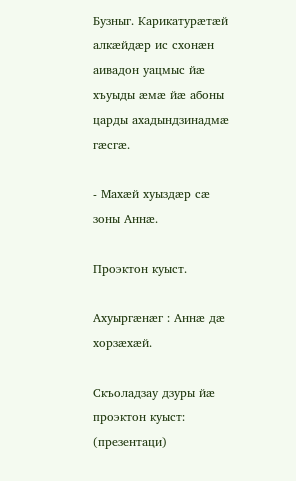Бузныг. Карикатурæтæй алкæйдæр ис схонæн аивадон уацмыс йæ хъуыды æмæ йæ абоны царды ахадындзинадмæ гæсгæ.

- Махæй хуыздæр сæ зоны Аннæ.

Проэктон куыст.

Ахуыргæнæг : Аннæ дæ хорзæхæй.

Скъоладзау дзуры йæ проэктон куыст: (презентаци)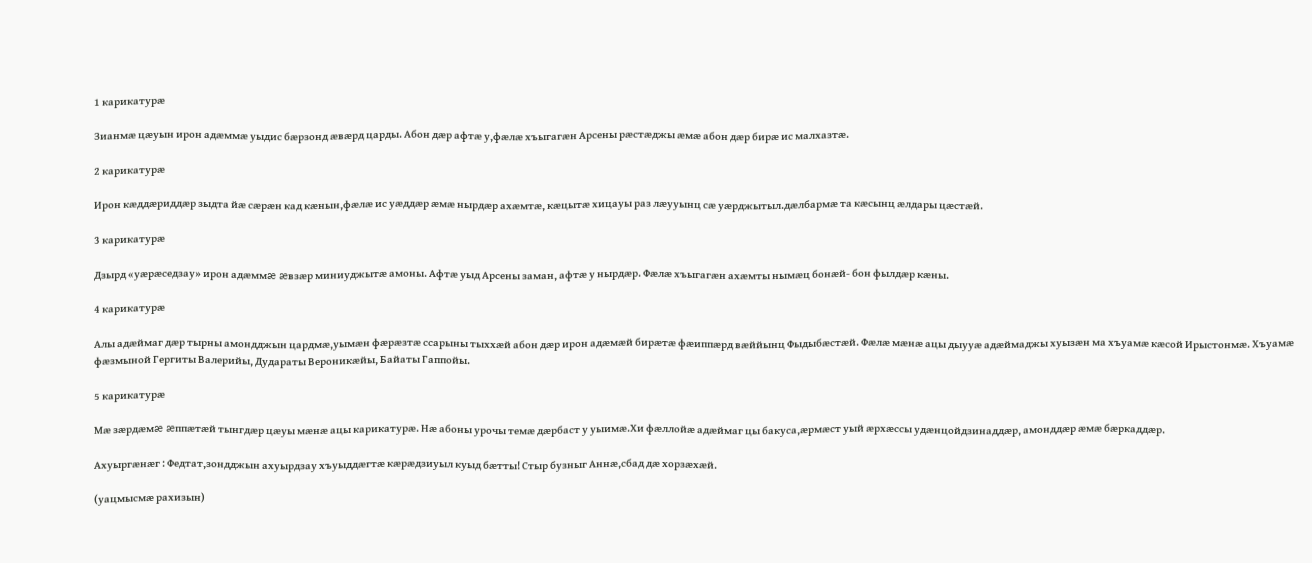1 карикатурæ

Зианмæ цæуын ирон адæммæ уыдис бæрзонд æвæрд царды. Абон дæр афтæ у,фæлæ хъыгагæн Арсены рæстæджы æмæ абон дæр бирæ ис малхазтæ.

2 карикатурæ

Ирон кæддæриддæр зыдта йæ сæрæн кад кæнын,фæлæ ис уæддæр æмæ нырдæр ахæмтæ, кæцытæ хицауы раз лæууынц сæ уæрджытыл.дæлбармæ та кæсынц æлдары цæстæй.

3 карикатурæ

Дзырд «уæрæседзау» ирон адæммæ æвзæр миниуджытæ амоны. Афтæ уыд Арсены заман, афтæ у нырдæр. Фæлæ хъыгагæн ахæмты нымæц бонæй- бон фылдæр кæны.

4 карикатурæ

Алы адæймаг дæр тырны амондджын цардмæ,уымæн фæрæзтæ ссарыны тыххæй абон дæр ирон адæмæй бирæтæ фæиппæрд вæййынц Фыдыбæстæй. Фæлæ мæнæ ацы дыууæ адæймаджы хуызæн ма хъуамæ кæсой Ирыстонмæ. Хъуамæ фæзмыной Гергиты Валерийы, Дудараты Вероникæйы, Байаты Гаппойы.

5 карикатурæ

Мæ зæрдæмæ æппæтæй тынгдæр цæуы мæнæ ацы карикатурæ. Нæ абоны урочы темæ дæрбаст у уыимæ.Хи фæллойæ адæймаг цы бакуса,æрмæст уый æрхæссы удæнцойдзинаддæр, амонддæр æмæ бæркаддæр.

Ахуыргæнæг : Федтат,зондджын ахуырдзау хъуыддæгтæ кæрæдзиуыл куыд бæтты! Стыр бузныг Аннæ,сбад дæ хорзæхæй.

(уацмысмæ рахизын)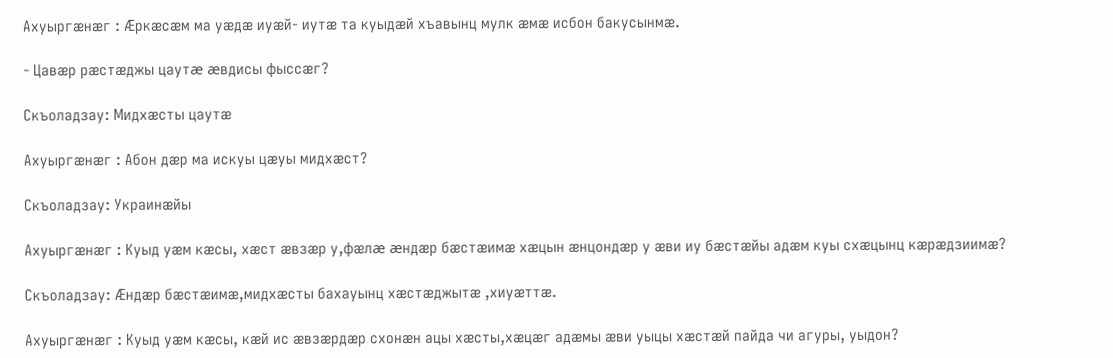Ахуыргæнæг : Æркæсæм ма уæдæ иуæй- иутæ та куыдæй хъавынц мулк æмæ исбон бакусынмæ.

- Цавæр рæстæджы цаутæ æвдисы фыссæг?

Скъоладзау: Мидхæсты цаутæ

Ахуыргæнæг : Абон дæр ма искуы цæуы мидхæст?

Скъоладзау: Украинæйы

Ахуыргæнæг : Куыд уæм кæсы, хæст æвзæр у,фæлæ æндæр бæстæимæ хæцын æнцондæр у æви иу бæстæйы адæм куы схæцынц кæрæдзиимæ?

Скъоладзау: Æндæр бæстæимæ,мидхæсты бахауынц хæстæджытæ ,хиуæттæ.

Ахуыргæнæг : Куыд уæм кæсы, кæй ис æвзæрдæр схонæн ацы хæсты,хæцæг адæмы æви уыцы хæстæй пайда чи агуры, уыдон?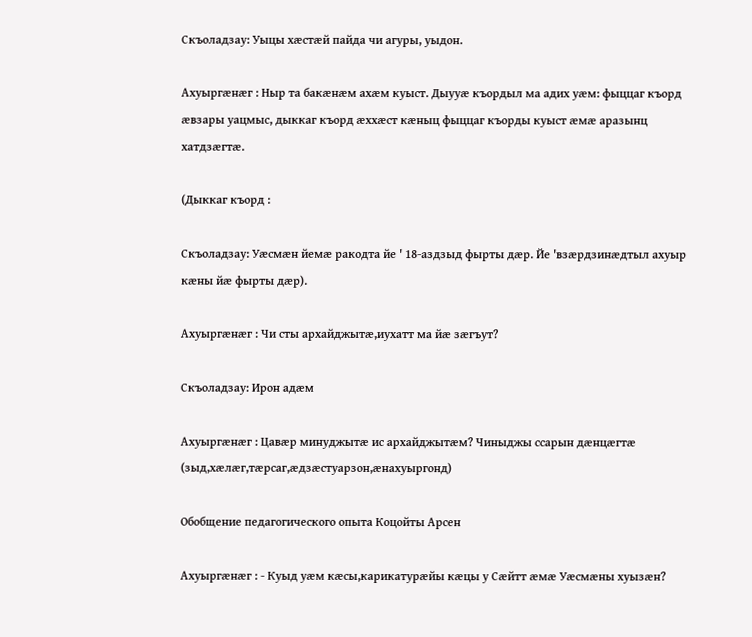Скъоладзау: Уыцы хæстæй пайда чи агуры, уыдон.

Ахуыргæнæг : Ныр та бакæнæм ахæм куыст. Дыууæ къордыл ма адих уæм: фыццаг къорд æвзары уацмыс, дыккаг къорд æххæст кæныц фыццаг къорды куыст æмæ аразынц хатдзæгтæ.

(Дыккаг къорд :

Скъоладзау: Уæсмæн йемæ ракодта йе ' 18-аздзыд фырты дæр. Йе 'взæрдзинæдтыл ахуыр кæны йæ фырты дæр).

Ахуыргæнæг : Чи сты архайджытæ,иухатт ма йæ зæгъут?

Скъоладзау: Ирон адæм

Ахуыргæнæг : Цавæр минуджытæ ис архайджытæм? Чиныджы ссарын дæнцæгтæ (зыд,хæлæг,тæрсаг,æдзæстуарзон,æнахуыргонд)

Обобщение педагогического опыта Коцойты Арсен

Ахуыргæнæг : - Куыд уæм кæсы,карикатурæйы кæцы у Сæйтт æмæ Уæсмæны хуызæн?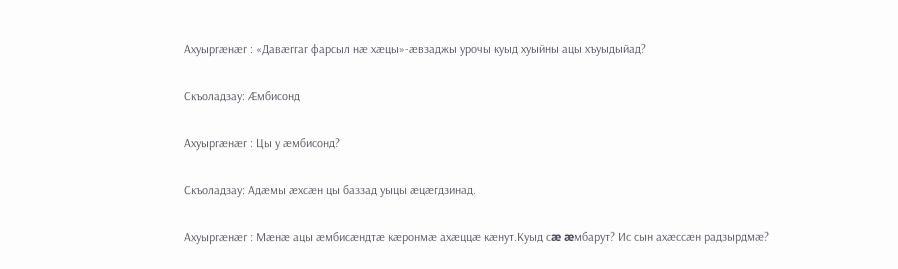Ахуыргæнæг : «Давæггаг фарсыл нæ хæцы»-æвзаджы урочы куыд хуыйны ацы хъуыдыйад?

Скъоладзау: Æмбисонд

Ахуыргæнæг : Цы у æмбисонд?

Скъоладзау: Адæмы æхсæн цы баззад уыцы æцæгдзинад.

Ахуыргæнæг : Мæнæ ацы æмбисæндтæ кæронмæ ахæццæ кæнут.Куыд сæ æмбарут? Ис сын ахæссæн радзырдмæ?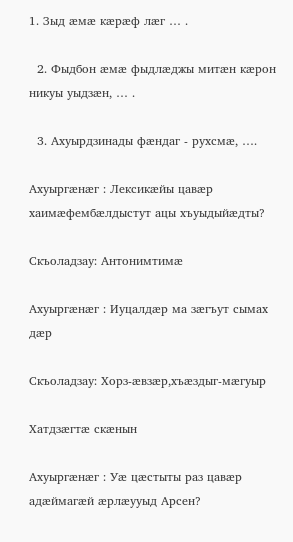1. Зыд æмæ кæрæф лæг … .

  2. Фыдбон æмæ фыдлæджы митæн кæрон никуы уыдзæн, … .

  3. Ахуырдзинады фæндаг - рухсмæ, ….

Ахуыргæнæг : Лексикæйы цавæр хаимæфембæлдыстут ацы хъуыдыйæдты?

Скъоладзау: Антонимтимæ

Ахуыргæнæг : Иуцалдæр ма зæгъут сымах дæр

Скъоладзау: Хорз-æвзæр,хъæздыг-мæгуыр

Хатдзæгтæ скæнын

Ахуыргæнæг : Уæ цæстыты раз цавæр адæймагæй æрлæууыд Арсен?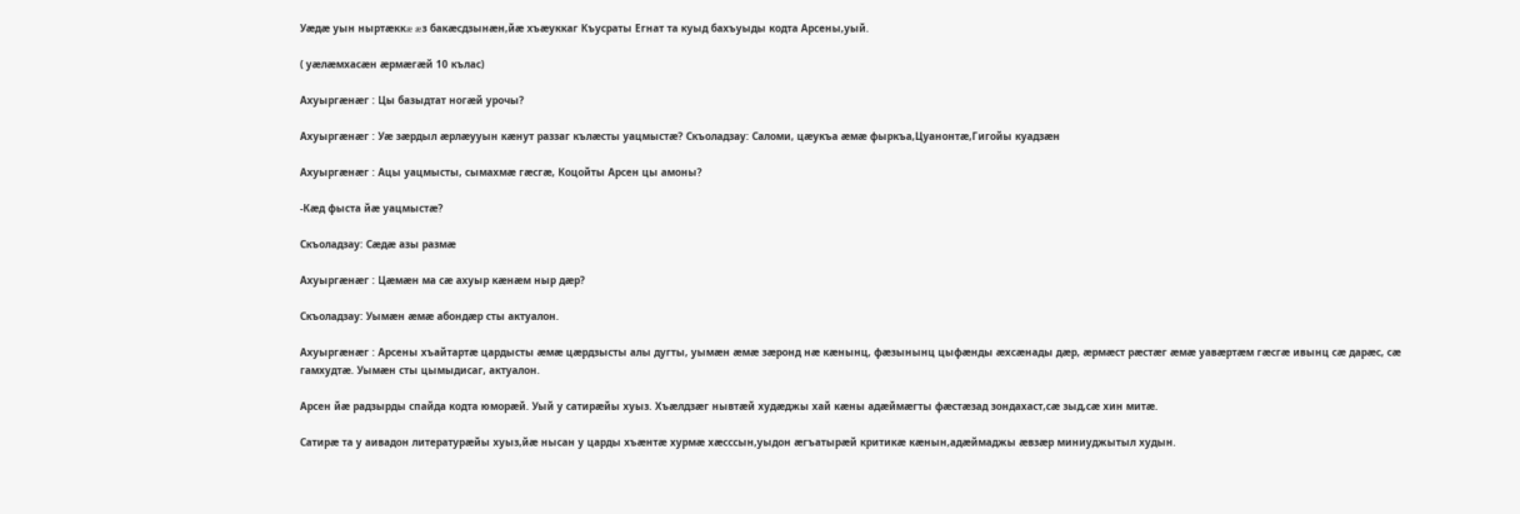Уæдæ уын ныртæккæ æз бакæсдзынæн,йæ хъæуккаг Къусраты Егнат та куыд бахъуыды кодта Арсены,уый.

( уæлæмхасæн æрмæгæй 10 кълас)

Ахуыргæнæг : Цы базыдтат ногæй урочы?

Ахуыргæнæг : Уæ зæрдыл æрлæууын кæнут раззаг кълæсты уацмыстæ? Скъоладзау: Саломи, цæукъа æмæ фыркъа,Цуанонтæ,Гигойы куадзæн

Ахуыргæнæг : Ацы уацмысты, сымахмæ гæсгæ, Коцойты Арсен цы амоны?

-Кæд фыста йæ уацмыстæ?

Скъоладзау: Сæдæ азы размæ

Ахуыргæнæг : Цæмæн ма сæ ахуыр кæнæм ныр дæр?

Скъоладзау: Уымæн æмæ абондæр сты актуалон.

Ахуыргæнæг : Арсены хъайтартæ цардысты æмæ цæрдзысты алы дугты, уымæн æмæ зæронд нæ кæнынц, фæзынынц цыфæнды æхсæнады дæр, æрмæст рæстæг æмæ уавæртæм гæсгæ ивынц сæ дарæс, сæ гамхудтæ. Уымæн сты цымыдисаг, актуалон.

Арсен йæ радзырды спайда кодта юморæй. Уый у сатирæйы хуыз. Хъæлдзæг нывтæй худæджы хай кæны адæймæгты фæстæзад зондахаст,сæ зыд,сæ хин митæ.

Сатирæ та у аивадон литературæйы хуыз,йæ нысан у царды хъæнтæ хурмæ хæсссын,уыдон æгъатырæй критикæ кæнын,адæймаджы æвзæр миниуджытыл худын.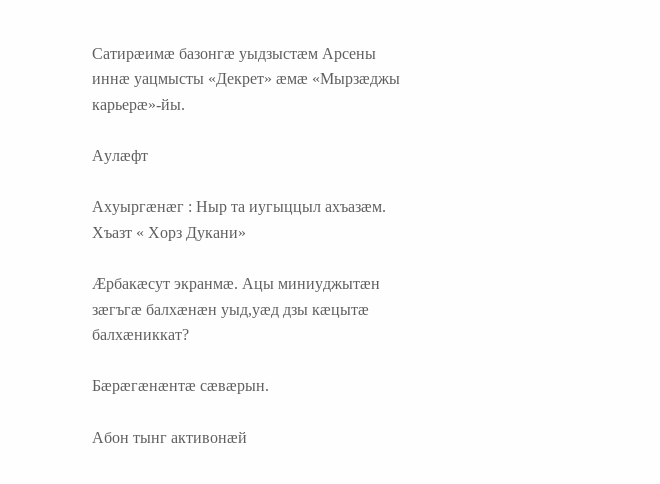Сатирæимæ базонгæ уыдзыстæм Арсены иннæ уацмысты «Декрет» æмæ «Мырзæджы карьерæ»-йы.

Аулæфт

Ахуыргæнæг : Ныр та иугыццыл ахъазæм. Хъазт « Хорз Дукани»

Æрбакæсут экранмæ. Ацы миниуджытæн зæгъгæ балхæнæн уыд,уæд дзы кæцытæ балхæниккат?

Бæрæгæнæнтæ сæвæрын.

Абон тынг активонæй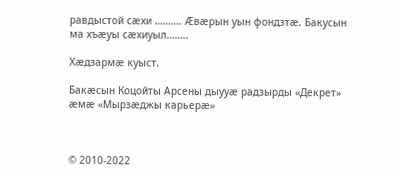равдыстой сæхи ………. Æвæрын уын фондзтæ. Бакусын ма хъæуы сæхиуыл……..

Хæдзармæ куыст.

Бакæсын Коцойты Арсены дыууæ радзырды «Декрет» æмæ «Мырзæджы карьерæ»



© 2010-2022